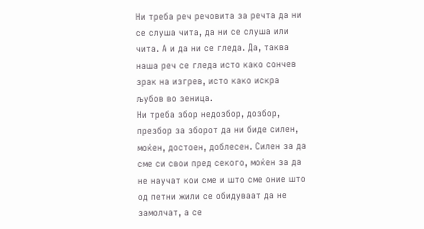Ни треба реч речовита за речта да ни се слуша чита, да ни се слуша или чита. А и да ни се гледа. Да, таква наша реч се гледа исто како сончев зрак на изгрев, исто како искра љубов во зеница.
Ни треба збор недозбор, дозбор, презбор за зборот да ни биде силен, моќен, достоен, доблесен. Силен за да сме си свои пред секого, моќен за да не научат кои сме и што сме оние што од петни жили се обидуваат да не замолчат, а се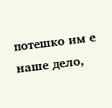потешко им е наше дело,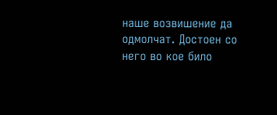наше возвишение да одмолчат. Достоен со него во кое било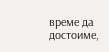време да достоиме,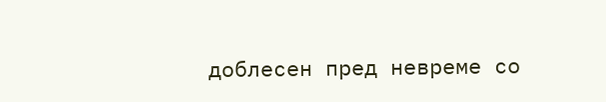доблесен пред невреме со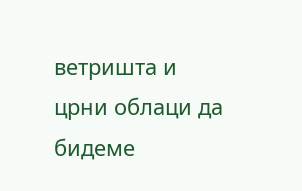ветришта и црни облаци да бидеме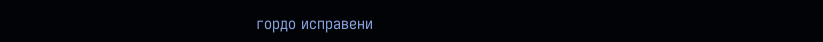гордо исправени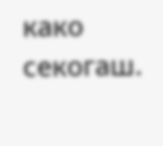како секогаш.